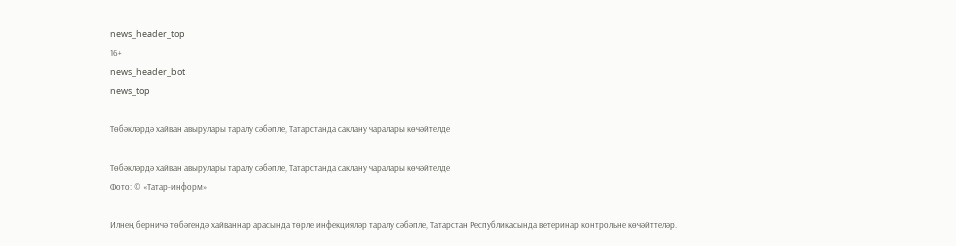news_header_top
16+
news_header_bot
news_top

Төбәкләрдә хайван авырулары таралу сәбәпле, Татарстанда саклану чаралары көчәйтелде

Төбәкләрдә хайван авырулары таралу сәбәпле, Татарстанда саклану чаралары көчәйтелде
Фото: © «Татар-информ»

Илнең берничә төбәгендә хайваннар арасында төрле инфекцияләр таралу сәбәпле, Татарстан Республикасында ветеринар контрольне көчәйттеләр.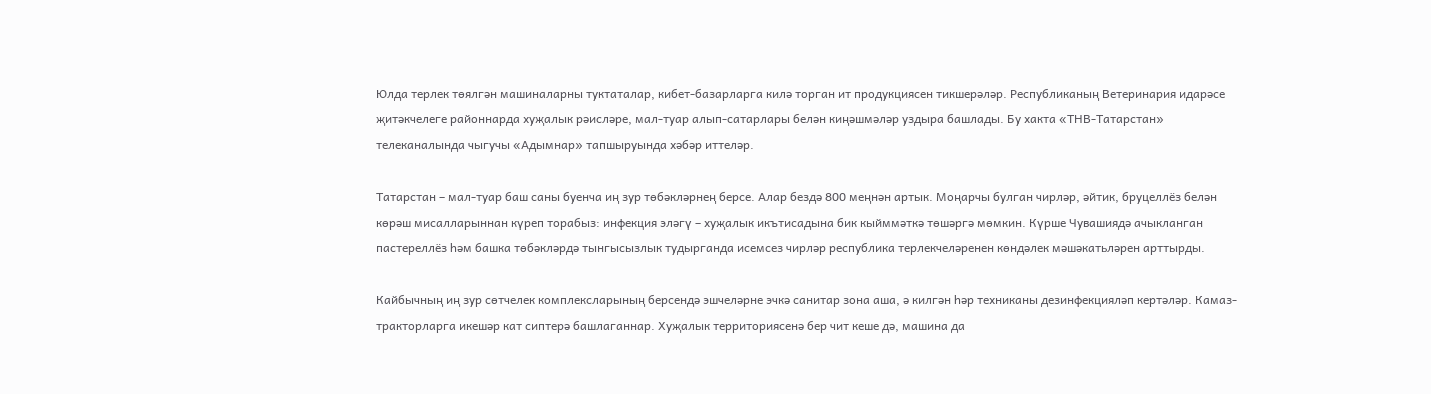Юлда терлек төялгән машиналарны туктаталар, кибет-базарларга килә торган ит продукциясен тикшерәләр. Республиканың Ветеринария идарәсе җитәкчелеге районнарда хуҗалык рәисләре, мал-туар алып-сатарлары белән киңәшмәләр уздыра башлады. Бу хакта «ТНВ-Татарстан» телеканалында чыгучы «Адымнар» тапшыруында хәбәр иттеләр.

Татарстан – мал-туар баш саны буенча иң зур төбәкләрнең берсе. Алар бездә 800 меңнән артык. Моңарчы булган чирләр, әйтик, бруцеллёз белән көрәш мисалларыннан күреп торабыз: инфекция эләгү – хуҗалык икътисадына бик кыйммәткә төшәргә мөмкин. Күрше Чувашиядә ачыкланган пастереллёз һәм башка төбәкләрдә тынгысызлык тудырганда исемсез чирләр республика терлекчеләренен көндәлек мәшәкатьләрен арттырды.

Кайбычның иң зур сөтчелек комплексларының берсендә эшчеләрне эчкә санитар зона аша, ә килгән һәр техниканы дезинфекцияләп кертәләр. Камаз-тракторларга икешәр кат сиптерә башлаганнар. Хуҗалык территориясенә бер чит кеше дә, машина да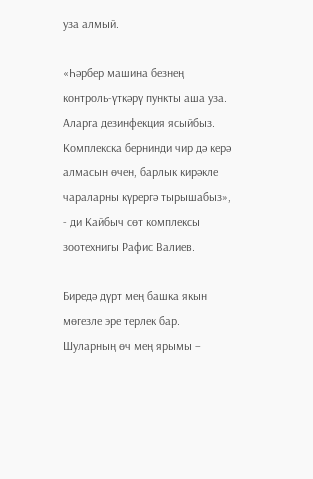уза алмый.

«Һәрбер машина безнең контроль-үткәрү пункты аша уза. Аларга дезинфекция ясыйбыз. Комплекска бернинди чир дә керә алмасын өчен, барлык кирәкле чараларны күрергә тырышабыз», - ди Кайбыч сөт комплексы зоотехнигы Рафис Валиев.

Биредә дүрт мең башка якын мөгезле эре терлек бар. Шуларның өч мең ярымы –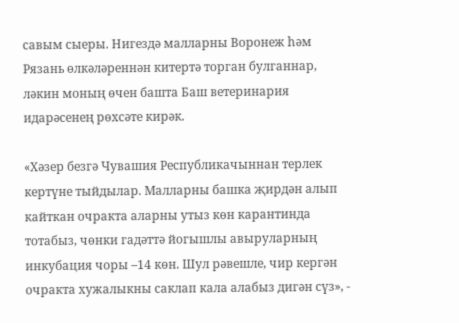савым сыеры. Нигездә малларны Воронеж һәм Рязань өлкәләреннән китертә торган булганнар, ләкин моның өчен башта Баш ветеринария идарәсенең рөхсәте кирәк.

«Хәзер безгә Чувашия Республикачыннан терлек кертүне тыйдылар. Малларны башка җирдән алып кайткан очракта аларны утыз көн карантинда тотабыз, чөнки гадәттә йогышлы авыруларның инкубация чоры –14 көн. Шул рәвешле, чир кергән очракта хужалыкны саклап кала алабыз дигән сүз», -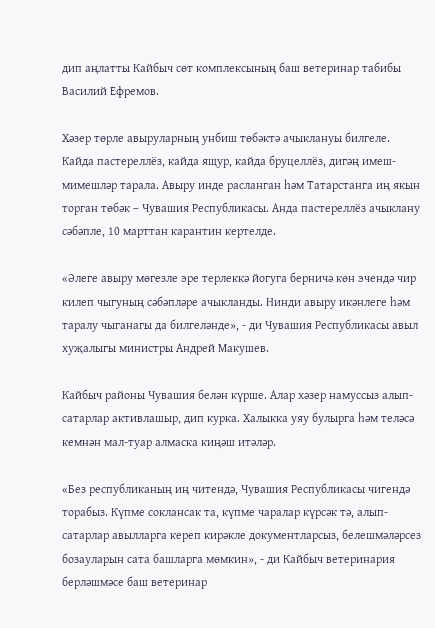дип аңлатты Кайбыч сөт комплексының баш ветеринар табибы Василий Ефремов.

Хәзер төрле авыруларның унбиш төбәктә ачыклануы билгеле. Кайда пастереллёз, кайда ящур, кайда бруцеллёз, дигәң имеш-мимешләр тарала. Авыру инде расланган һәм Татарстанга иң якын торган төбәк – Чувашия Республикасы. Анда пастереллёз ачыклану сәбәпле, 10 марттан карантин кертелде.

«Әлеге авыру мөгезле эре терлеккә йогуга берничә көн эчендә чир килеп чыгуның сәбәпләре ачыкланды. Нинди авыру икәнлеге һәм таралу чыганагы да билгеләнде», - ди Чувашия Республикасы авыл хуҗалыгы министры Андрей Макушев.

Кайбыч районы Чувашия белән күрше. Алар хәзер намуссыз алып-сатарлар активлашыр, дип курка. Халыкка уяу булырга һәм теләсә кемнән мал-туар алмаска киңәш итәләр.

«Без республиканың иң читендә, Чувашия Республикасы чигендә торабыз. Күпме соклансак та, күпме чаралар күрсәк тә, алып-сатарлар авылларга кереп кирәкле документларсыз, белешмәләрсез бозауларын сата башларга мөмкин», - ди Кайбыч ветеринария берләшмәсе баш ветеринар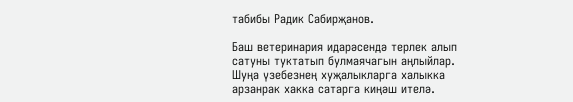табибы Радик Сабирҗанов.

Баш ветеринария идарәсендә терлек алып сатуны туктатып булмаячагын аңлыйлар. Шуңа үзебезнең хуҗалыкларга халыкка арзанрак хакка сатарга киңәш ителә.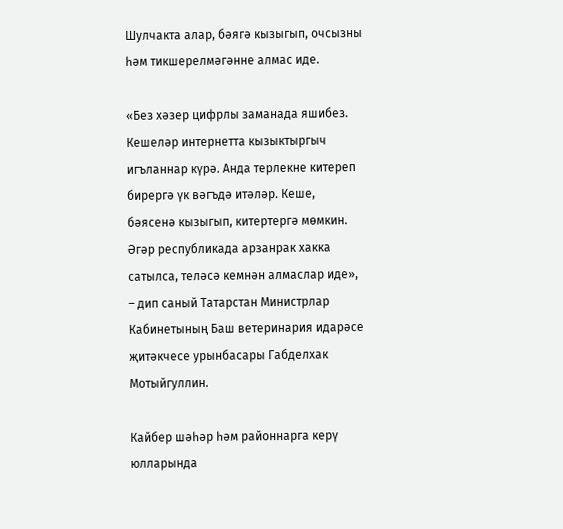Шулчакта алар, бәягә кызыгып, очсызны һәм тикшерелмәгәнне алмас иде.

«Без хәзер цифрлы заманада яшибез. Кешеләр интернетта кызыктыргыч игъланнар күрә. Анда терлекне китереп бирергә үк вәгъдә итәләр. Кеше, бәясенә кызыгып, китертергә мөмкин. Әгәр республикада арзанрак хакка сатылса, теләсә кемнән алмаслар иде», – дип саный Татарстан Министрлар Кабинетының Баш ветеринария идарәсе җитәкчесе урынбасары Габделхак Мотыйгуллин.

Кайбер шәһәр һәм районнарга керү юлларында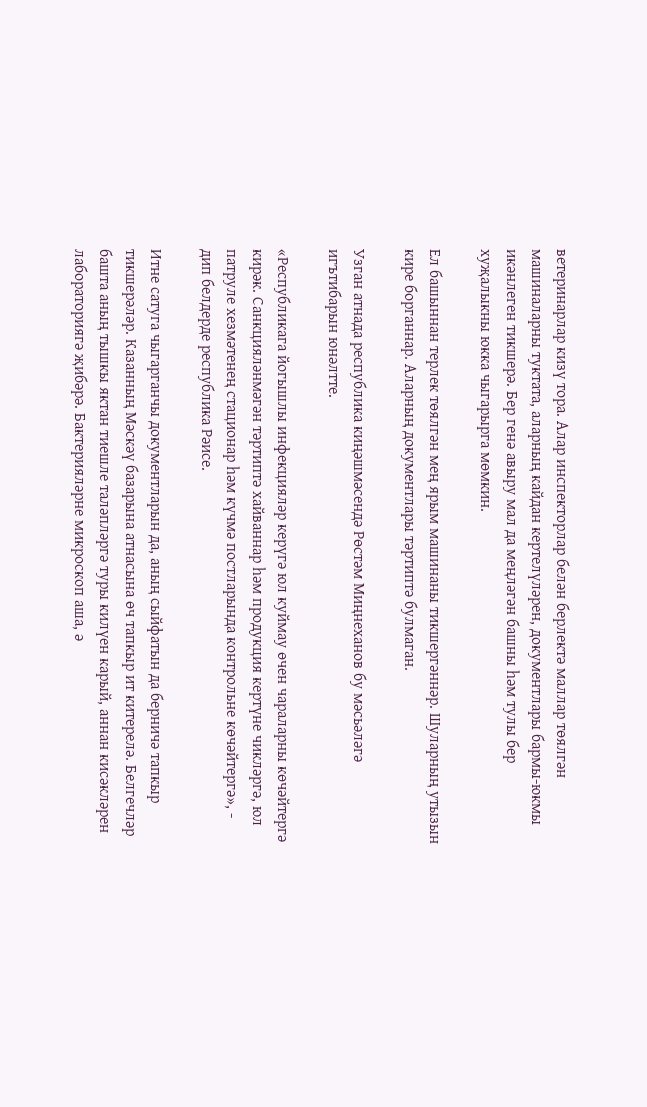ветеринарлар кизү тора. Алар инспекторлар белән берлектә маллар төялгән машиналарны туктата, аларның кайдан кертелүләрен, документлары бармы-юкмы икәнлеген тикшерә. Бер генә авыру мал да меңләгән башны һәм тулы бер хуҗалыкны юкка чыгарырга мөмкин.

Ел башыннан терлек төялгән мең ярым машинаны тикшергәннәр. Шуларның утызын кире борганнар. Аларның документлары тәртиптә булмаган.

Узган атнада республика киңәшмәсендә Рөстәм Миңнеханов бу мәсьәләгә игътибарын юнәлтте.

«Республикага йогышлы инфекцияләр керүгә юл куймау өчен чараларны көчәйтергә кирәк. Санкцияләнмәгән тәртиптә хайваннар һәм продукция кертүне чикләргә, юл патруле хезмәтенең стационар һәм күчмә постларында контрольне көчәйтергә», - дип белдерде республика Рәисе.

Итне сатуга чыгарганчы документларын да, аның сыйфатын да берничә тапкыр тикшерәләр. Казанның Мәскәү базарына атнасына өч тапкыр ит китерелә. Белгечләр башта аның тышкы яктан тиешле таләпләргә туры килүен карый, аннан кисәкләрен лабораториягә җибәрә. Бактерияләрне микроскоп аша, ә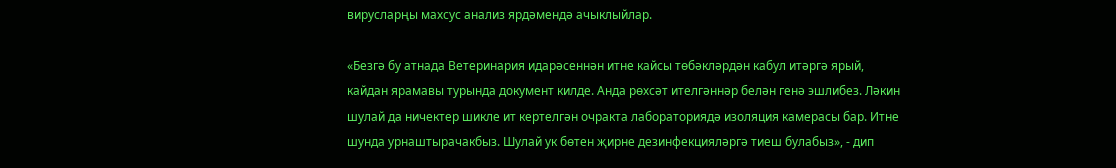вирусларңы махсус анализ ярдәмендә ачыклыйлар.

«Безгә бу атнада Ветеринария идарәсеннән итне кайсы төбәкләрдән кабул итәргә ярый, кайдан ярамавы турында документ килде. Анда рөхсәт ителгәннәр белән генә эшлибез. Ләкин шулай да ничектер шикле ит кертелгән очракта лабораториядә изоляция камерасы бар. Итне шунда урнаштырачакбыз. Шулай ук бөтен җирне дезинфекцияләргә тиеш булабыз», - дип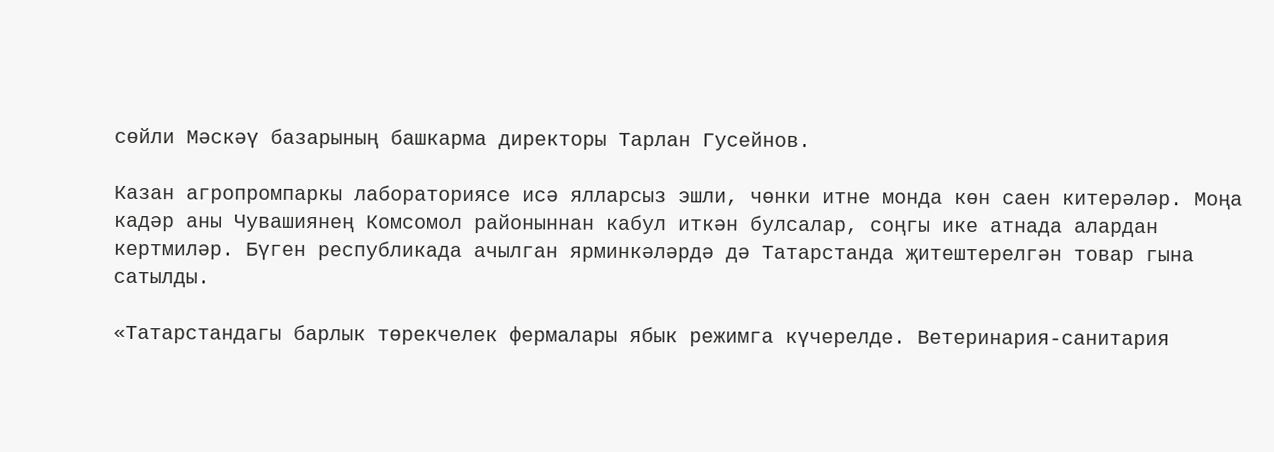сөйли Мәскәү базарының башкарма директоры Тарлан Гусейнов.

Казан агропромпаркы лабораториясе исә ялларсыз эшли, чөнки итне монда көн саен китерәләр. Моңа кадәр аны Чувашиянең Комсомол районыннан кабул иткән булсалар, соңгы ике атнада алардан кертмиләр. Бүген республикада ачылган ярминкәләрдә дә Татарстанда җитештерелгән товар гына сатылды.

«Татарстандагы барлык төрекчелек фермалары ябык режимга күчерелде. Ветеринария-санитария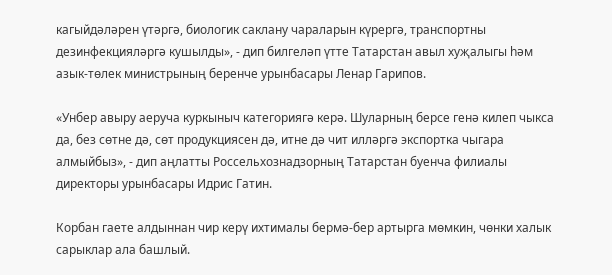кагыйдәләрен үтәргә, биологик саклану чараларын күрергә, транспортны дезинфекцияләргә кушылды», - дип билгеләп үтте Татарстан авыл хуҗалыгы һәм азык-төлек министрының беренче урынбасары Ленар Гарипов.

«Унбер авыру аеруча куркыныч категориягә керә. Шуларның берсе генә килеп чыкса да, без сөтне дә, сөт продукциясен дә, итне дә чит илләргә экспортка чыгара алмыйбыз», - дип аңлатты Россельхознадзорның Татарстан буенча филиалы директоры урынбасары Идрис Гатин.

Корбан гаете алдыннан чир керү ихтималы бермә-бер артырга мөмкин, чөнки халык сарыклар ала башлый.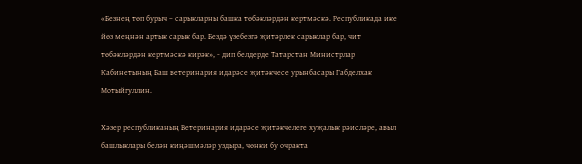«Безнең төп бурыч – сарыкларны башка төбәкләрдән кертмәскә. Республикада ике йөз меңнән артык сарык бар. Бездә үзебезгә җитәрлек сарыклар бар, чит төбәкләрдән кертмәскә кирәк», - дип белдерде Татарстан Министрлар Кабинетының Баш ветеринария идарәсе җитәкчесе урынбасары Габделхак Мотыйгуллин.

Хәзер республиканың Ветеринария идарәсе җитәкчелеге хуҗалык рәисләре, авыл башлыклары белән киңәшмәләр уздыра, чөнки бу очракта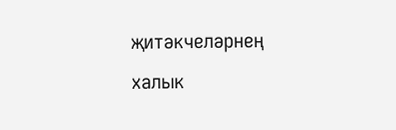җитәкчеләрнең халык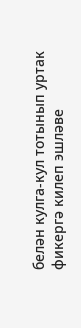белән кулга-кул тотынып уртак фикергә килеп эшләве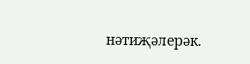нәтиҗәлерәк.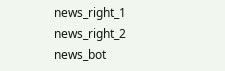news_right_1
news_right_2
news_bot